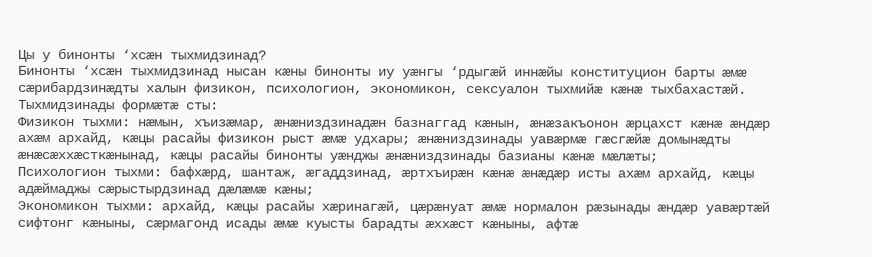Цы у бинонты ‘хсæн тыхмидзинад?
Бинонты ‘хсæн тыхмидзинад нысан кæны бинонты иу уæнгы ‘рдыгæй иннæйы конституцион барты æмæ сæрибардзинæдты халын физикон, психологион, экономикон, сексуалон тыхмийæ кæнæ тыхбахастæй.
Тыхмидзинады формæтæ сты:
Физикон тыхми: нæмын, хъизæмар, æнæниздзинадæн базнаггад кæнын, æнæзакъонон æрцахст кæнæ æндæр ахæм архайд, кæцы расайы физикон рыст æмæ удхары; æнæниздзинады уавæрмæ гæсгæйæ домынæдты æнæсæххæсткæнынад, кæцы расайы бинонты уæнджы æнæниздзинады базианы кæнæ мæлæты;
Психологион тыхми: бафхæрд, шантаж, æгаддзинад, æртхъирæн кæнæ æнæдæр исты ахæм архайд, кæцы адæймаджы сæрыстырдзинад дæлæмæ кæны;
Экономикон тыхми: архайд, кæцы расайы хæринагæй, цæрæнуат æмæ нормалон рæзынады æндæр уавæртæй сифтонг кæныны, сæрмагонд исады æмæ куысты барадты æххæст кæныны, афтæ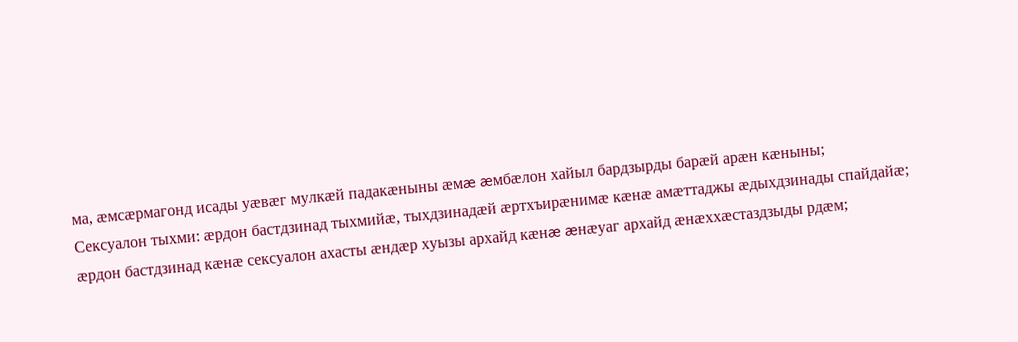ма, æмсæрмагонд исады уæвæг мулкæй падакæныны æмæ æмбæлон хайыл бардзырды барæй арæн кæныны;
Сексуалон тыхми: æрдон бастдзинад тыхмийæ, тыхдзинадæй æртхъирæнимæ кæнæ амæттаджы æдыхдзинады спайдайæ; æрдон бастдзинад кæнæ сексуалон ахасты æндæр хуызы архайд кæнæ æнæуаг архайд æнæххæстаздзыды рдæм;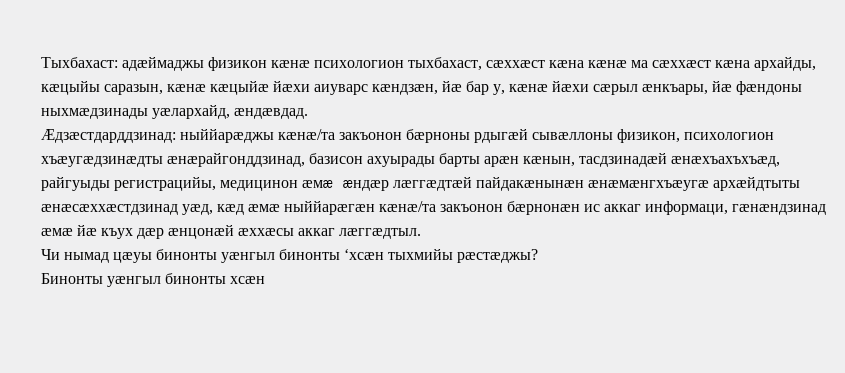Тыхбахаст: адæймаджы физикон кæнæ психологион тыхбахаст, сæххæст кæна кæнæ ма сæххæст кæна архайды, кæцыйы саразын, кæнæ кæцыйæ йæхи аиуварс кæндзæн, йæ бар у, кæнæ йæхи сæрыл æнкъары, йæ фæндоны ныхмæдзинады уæлархайд, æндæвдад.
Æдзæстдарддзинад: ныййарæджы кæнæ/та закъонон бæрноны рдыгæй сывæллоны физикон, психологион хъæугæдзинæдты æнæрайгонддзинад, базисон ахуырады барты арæн кæнын, тасдзинадæй æнæхъахъхъæд, райгуыды регистрацийы, медицинон æмæ æндæр лæггæдтæй пайдакæнынæн æнæмæнгхъæугæ архæйдтыты æнæсæххæстдзинад уæд, кæд æмæ ныййарæгæн кæнæ/та закъонон бæрнонæн ис аккаг информаци, гæнæндзинад æмæ йæ къух дæр æнцонæй æххæсы аккаг лæггæдтыл.
Чи нымад цæуы бинонты уæнгыл бинонты ‘хсæн тыхмийы рæстæджы?
Бинонты уæнгыл бинонты хсæн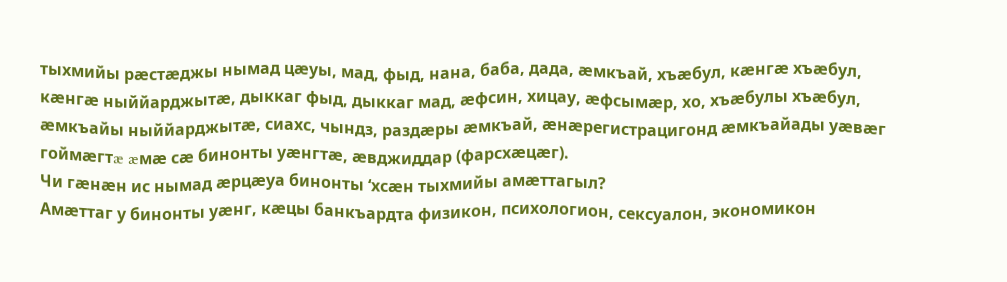тыхмийы рæстæджы нымад цæуы, мад, фыд, нана, баба, дада, æмкъай, хъæбул, кæнгæ хъæбул, кæнгæ ныййарджытæ, дыккаг фыд, дыккаг мад, æфсин, хицау, æфсымæр, хо, хъæбулы хъæбул, æмкъайы ныййарджытæ, сиахс, чындз, раздæры æмкъай, æнæрегистрацигонд æмкъайады уæвæг гоймæгтæ æмæ сæ бинонты уæнгтæ, æвджиддар (фарсхæцæг).
Чи гæнæн ис нымад æрцæуа бинонты ‘хсæн тыхмийы амæттагыл?
Амæттаг у бинонты уæнг, кæцы банкъардта физикон, психологион, сексуалон, экономикон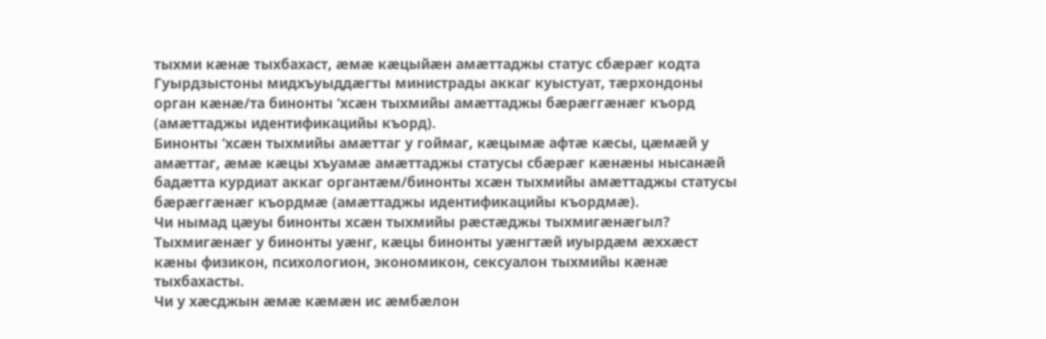тыхми кæнæ тыхбахаст, æмæ кæцыйæн амæттаджы статус сбæрæг кодта Гуырдзыстоны мидхъуыддæгты министрады аккаг куыстуат, тæрхондоны орган кæнæ/та бинонты ‘хсæн тыхмийы амæттаджы бæрæггæнæг къорд (амæттаджы идентификацийы къорд).
Бинонты ‘хсæн тыхмийы амæттаг у гоймаг, кæцымæ афтæ кæсы, цæмæй у амæттаг, æмæ кæцы хъуамæ амæттаджы статусы сбæрæг кæнæны нысанæй бадæтта курдиат аккаг органтæм/бинонты хсæн тыхмийы амæттаджы статусы бæрæггæнæг къордмæ (амæттаджы идентификацийы къордмæ).
Чи нымад цæуы бинонты хсæн тыхмийы рæстæджы тыхмигæнæгыл?
Тыхмигæнæг у бинонты уæнг, кæцы бинонты уæнгтæй иуырдæм æххæст кæны физикон, психологион, экономикон, сексуалон тыхмийы кæнæ тыхбахасты.
Чи у хæсджын æмæ кæмæн ис æмбæлон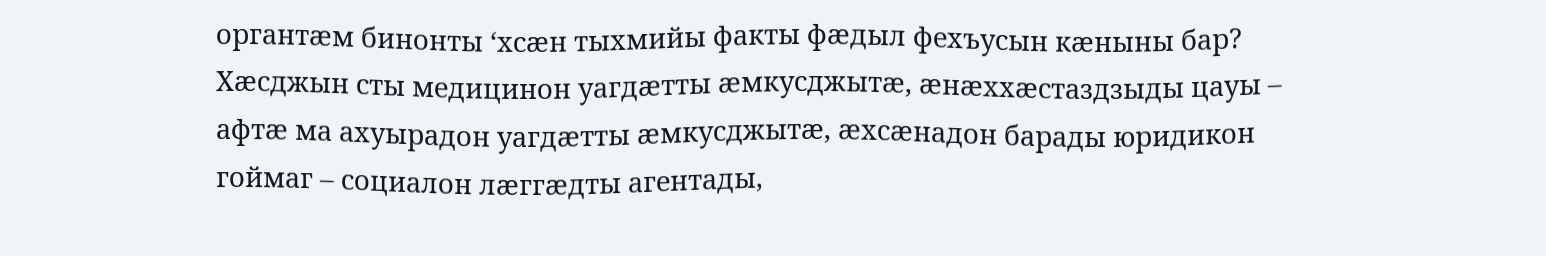органтæм бинонты ‘хсæн тыхмийы факты фæдыл фехъусын кæныны бар?
Хæсджын сты медицинон уагдæтты æмкусджытæ, æнæххæстаздзыды цауы – афтæ ма ахуырадон уагдæтты æмкусджытæ, æхсæнадон барады юридикон гоймаг – социалон лæггæдты агентады,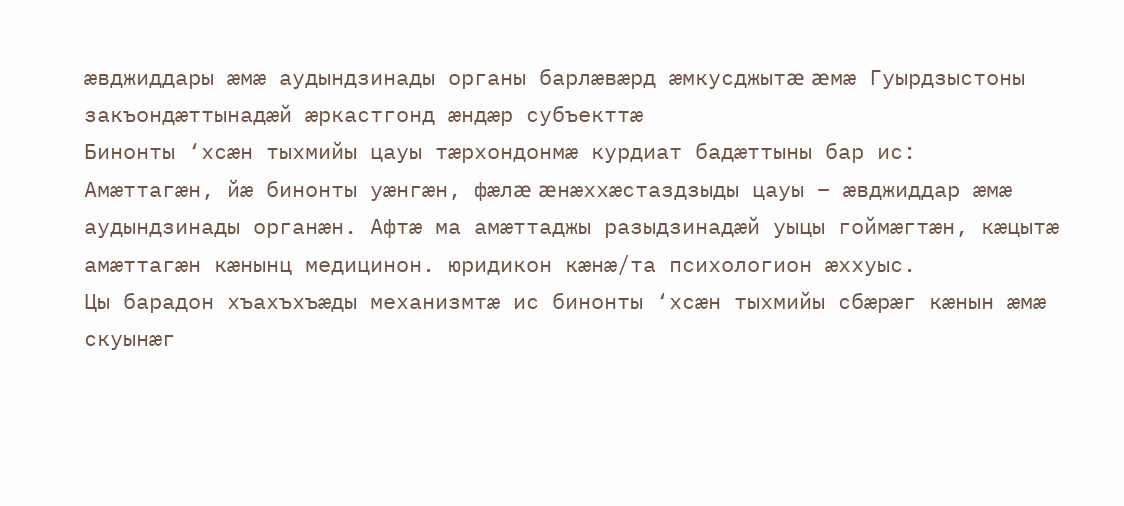æвджиддары æмæ аудындзинады органы барлæвæрд æмкусджытæ æмæ Гуырдзыстоны закъондæттынадæй æркастгонд æндæр субъекттæ
Бинонты ‘хсæн тыхмийы цауы тæрхондонмæ курдиат бадæттыны бар ис:
Амæттагæн, йæ бинонты уæнгæн, фæлæ æнæххæстаздзыды цауы – æвджиддар æмæ аудындзинады органæн. Афтæ ма амæттаджы разыдзинадæй уыцы гоймæгтæн, кæцытæ амæттагæн кæнынц медицинон. юридикон кæнæ/та психологион æххуыс.
Цы барадон хъахъхъæды механизмтæ ис бинонты ‘хсæн тыхмийы сбæрæг кæнын æмæ скуынæг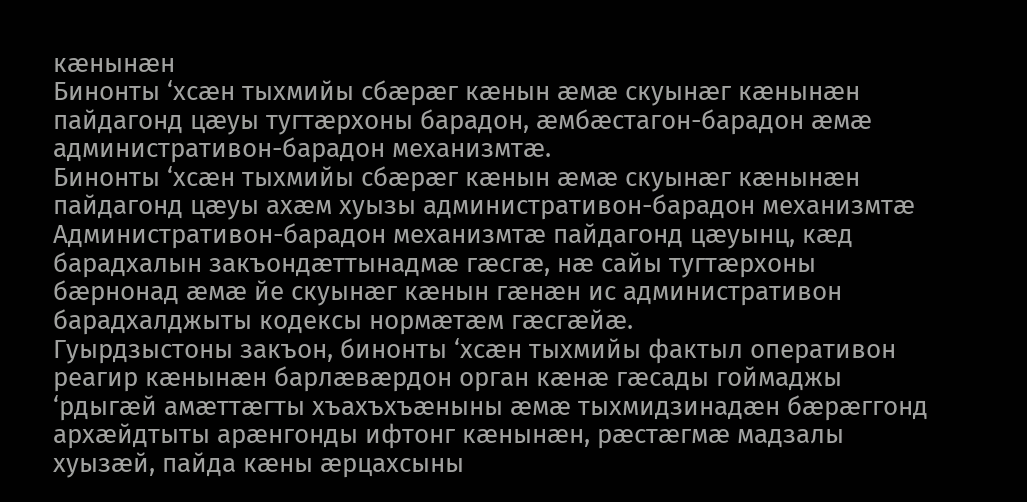кæнынæн
Бинонты ‘хсæн тыхмийы сбæрæг кæнын æмæ скуынæг кæнынæн пайдагонд цæуы тугтæрхоны барадон, æмбæстагон-барадон æмæ административон-барадон механизмтæ.
Бинонты ‘хсæн тыхмийы сбæрæг кæнын æмæ скуынæг кæнынæн пайдагонд цæуы ахæм хуызы административон-барадон механизмтæ
Административон-барадон механизмтæ пайдагонд цæуынц, кæд барадхалын закъондæттынадмæ гæсгæ, нæ сайы тугтæрхоны бæрнонад æмæ йе скуынæг кæнын гæнæн ис административон барадхалджыты кодексы нормæтæм гæсгæйæ.
Гуырдзыстоны закъон, бинонты ‘хсæн тыхмийы фактыл оперативон реагир кæнынæн барлæвæрдон орган кæнæ гæсады гоймаджы ‘рдыгæй амæттæгты хъахъхъæныны æмæ тыхмидзинадæн бæрæггонд архæйдтыты арæнгонды ифтонг кæнынæн, рæстæгмæ мадзалы хуызæй, пайда кæны æрцахсыны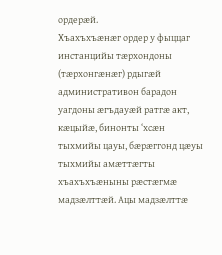ордерæй.
Хъахъхъæнæг ордер у фыццаг инстанцийы тæрхондоны (тæрхонгæнæг) рдыгæй административон барадон уагдоны æгъдауæй ратгæ акт, кæцыйæ, бинонты ‘хсæн тыхмийы цауы, бæрæггонд цæуы тыхмийы амæттæгты хъахъхъæныны рæстæгмæ мадзæлттæй. Ацы мадзæлттæ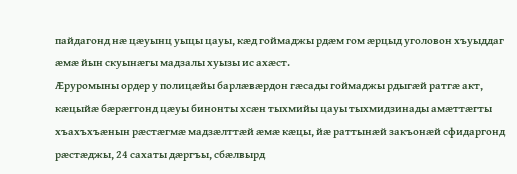пайдагонд нæ цæуынц уыцы цауы, кæд гоймаджы рдæм гом æрцыд уголовон хъуыддаг æмæ йын скуынæгы мадзалы хуызы ис ахæст.
Æруромыны ордер у полицæйы барлæвæрдон гæсады гоймаджы рдыгæй ратгæ акт, кæцыйæ бæрæггонд цæуы бинонты хсæн тыхмийы цауы тыхмидзинады амæттæгты хъахъхъæнын рæстæгмæ мадзæлттæй æмæ кæцы, йæ раттынæй закъонæй сфидаргонд рæстæджы, 24 сахаты дæргъы, сбæлвырд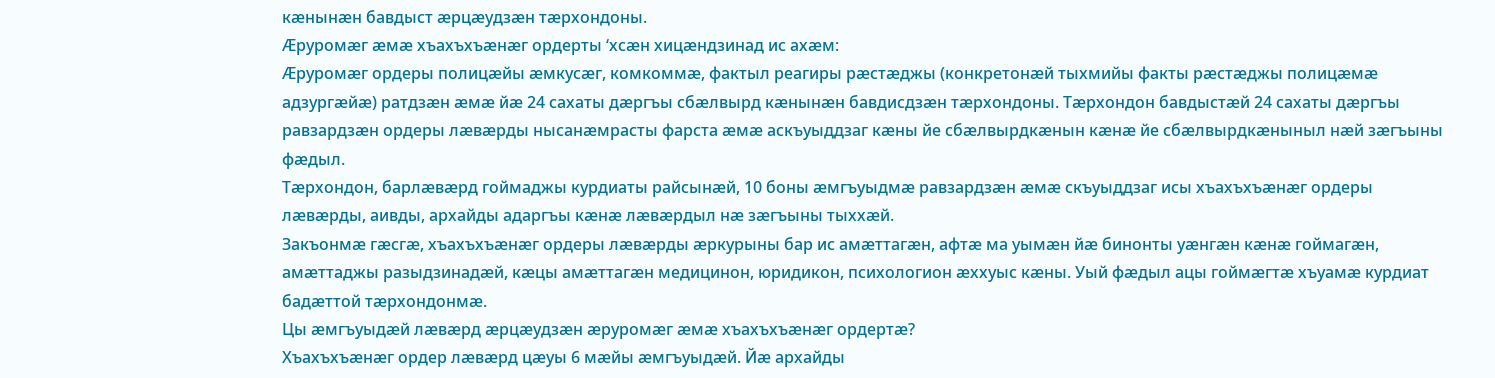кæнынæн бавдыст æрцæудзæн тæрхондоны.
Æруромæг æмæ хъахъхъæнæг ордерты ‘хсæн хицæндзинад ис ахæм:
Æруромæг ордеры полицæйы æмкусæг, комкоммæ, фактыл реагиры рæстæджы (конкретонæй тыхмийы факты рæстæджы полицæмæ адзургæйæ) ратдзæн æмæ йæ 24 сахаты дæргъы сбæлвырд кæнынæн бавдисдзæн тæрхондоны. Тæрхондон бавдыстæй 24 сахаты дæргъы равзардзæн ордеры лæвæрды нысанæмрасты фарста æмæ аскъуыддзаг кæны йе сбæлвырдкæнын кæнæ йе сбæлвырдкæныныл нæй зæгъыны фæдыл.
Тæрхондон, барлæвæрд гоймаджы курдиаты райсынæй, 10 боны æмгъуыдмæ равзардзæн æмæ скъуыддзаг исы хъахъхъæнæг ордеры лæвæрды, аивды, архайды адаргъы кæнæ лæвæрдыл нæ зæгъыны тыххæй.
Закъонмæ гæсгæ, хъахъхъæнæг ордеры лæвæрды æркурыны бар ис амæттагæн, афтæ ма уымæн йæ бинонты уæнгæн кæнæ гоймагæн, амæттаджы разыдзинадæй, кæцы амæттагæн медицинон, юридикон, психологион æххуыс кæны. Уый фæдыл ацы гоймæгтæ хъуамæ курдиат бадæттой тæрхондонмæ.
Цы æмгъуыдæй лæвæрд æрцæудзæн æруромæг æмæ хъахъхъæнæг ордертæ?
Хъахъхъæнæг ордер лæвæрд цæуы 6 мæйы æмгъуыдæй. Йæ архайды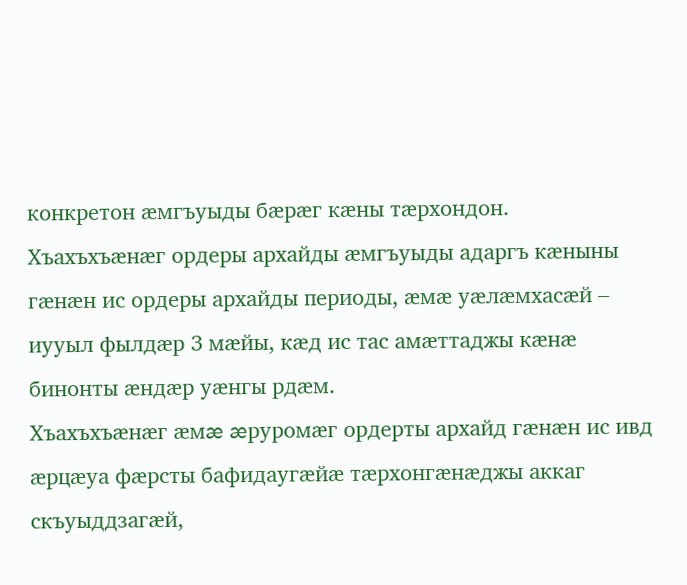конкретон æмгъуыды бæрæг кæны тæрхондон.
Хъахъхъæнæг ордеры архайды æмгъуыды адаргъ кæныны гæнæн ис ордеры архайды периоды, æмæ уæлæмхасæй – иууыл фылдæр 3 мæйы, кæд ис тас амæттаджы кæнæ бинонты æндæр уæнгы рдæм.
Хъахъхъæнæг æмæ æруромæг ордерты архайд гæнæн ис ивд æрцæуа фæрсты бафидаугæйæ тæрхонгæнæджы аккаг скъуыддзагæй,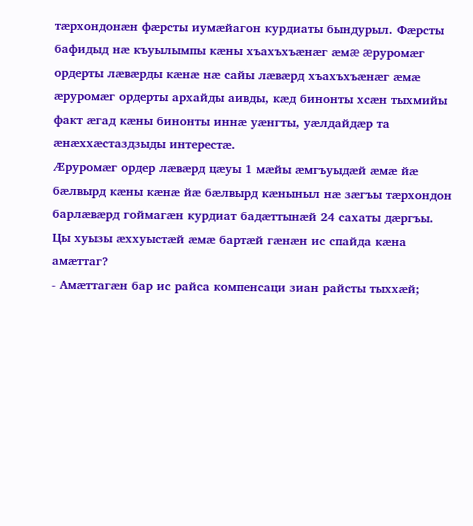тæрхондонæн фæрсты иумæйагон курдиаты бындурыл. Фæрсты бафидыд нæ къуылымпы кæны хъахъхъæнæг æмæ æруромæг ордерты лæвæрды кæнæ нæ сайы лæвæрд хъахъхъæнæг æмæ æруромæг ордерты архайды аивды, кæд бинонты хсæн тыхмийы факт æгад кæны бинонты иннæ уæнгты, уæлдайдæр та æнæххæстаздзыды интерестæ.
Æруромæг ордер лæвæрд цæуы 1 мæйы æмгъуыдæй æмæ йæ бæлвырд кæны кæнæ йæ бæлвырд кæныныл нæ зæгъы тæрхондон барлæвæрд гоймагæн курдиат бадæттынæй 24 сахаты дæргъы.
Цы хуызы æххуыстæй æмæ бартæй гæнæн ис спайда кæна амæттаг?
- Амæттагæн бар ис райса компенсаци зиан райсты тыххæй;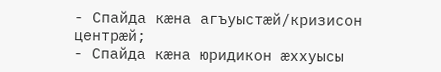- Спайда кæна агъуыстæй/кризисон центрæй;
- Спайда кæна юридикон æххуысы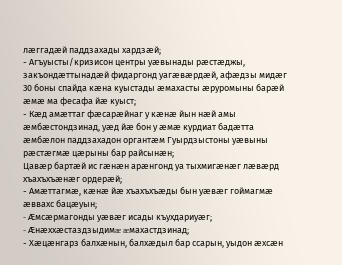лæггадæй паддзахады хардзæй;
- Агъуысты/кризисон центры уæвынады рæстæджы, закъондæттынадæй фидаргонд уагæвæрдæй, афæдзы мидæг 30 боны спайда кæна куыстады æмахасты æруромыны барæй æмæ ма фесафа йæ куыст;
- Кæд амæттаг фæсарæйнаг у кæнæ йын нæй амы æмбæстондзинад, уæд йæ бон у æмæ курдиат бадæтта æмбæлон паддзахадон органтæм Гуырдзыстоны уæвыны рæстæгмæ цæрыны бар райсынæн;
Цавæр бартæй ис гæнæн арæнгонд уа тыхмигæнæг лæвæрд хъахъхъæнæг ордерæй;
- Амæттагмæ, кæнæ йæ хъахъхъæды бын уæвæг гоймагмæ æввахс бацæуын;
- Æмсæрмагонды уæвæг исады къухдариуæг;
- Æнæххæстаздзыдимæ æмахастдзинад;
- Хæцæнгарз балхæнын, балхæдыл бар ссарын, уыдон æхсæн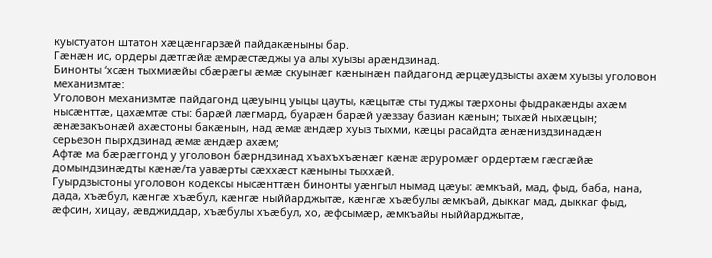куыстуатон штатон хæцæнгарзæй пайдакæныны бар.
Гæнæн ис, ордеры дæтгæйæ æмрæстæджы уа алы хуызы арæндзинад.
Бинонты ‘хсæн тыхмиæйы сбæрæгы æмæ скуынæг кæнынæн пайдагонд æрцæудзысты ахæм хуызы уголовон механизмтæ:
Уголовон механизмтæ пайдагонд цæуынц уыцы цауты, кæцытæ сты туджы тæрхоны фыдракæнды ахæм нысæнттæ, цахæмтæ сты: барæй лæгмард, буарæн барæй уæззау базиан кæнын; тыхæй ныхæцын; æнæзакъонæй ахæстоны бакæнын, над æмæ æндæр хуыз тыхми, кæцы расайдта æнæниздзинадæн серьезон пырхдзинад æмæ æндæр ахæм;
Афтæ ма бæрæггонд у уголовон бæрндзинад хъахъхъæнæг кæнæ æруромæг ордертæм гæсгæйæ домындзинæдты кæнæ/та уавæрты сæххæст кæныны тыххæй.
Гуырдзыстоны уголовон кодексы нысæнттæн бинонты уæнгыл нымад цæуы: æмкъай, мад, фыд, баба, нана, дада, хъæбул, кæнгæ хъæбул, кæнгæ ныййарджытæ, кæнгæ хъæбулы æмкъай, дыккаг мад, дыккаг фыд, æфсин, хицау, æвджиддар, хъæбулы хъæбул, хо, æфсымæр, æмкъайы ныййарджытæ,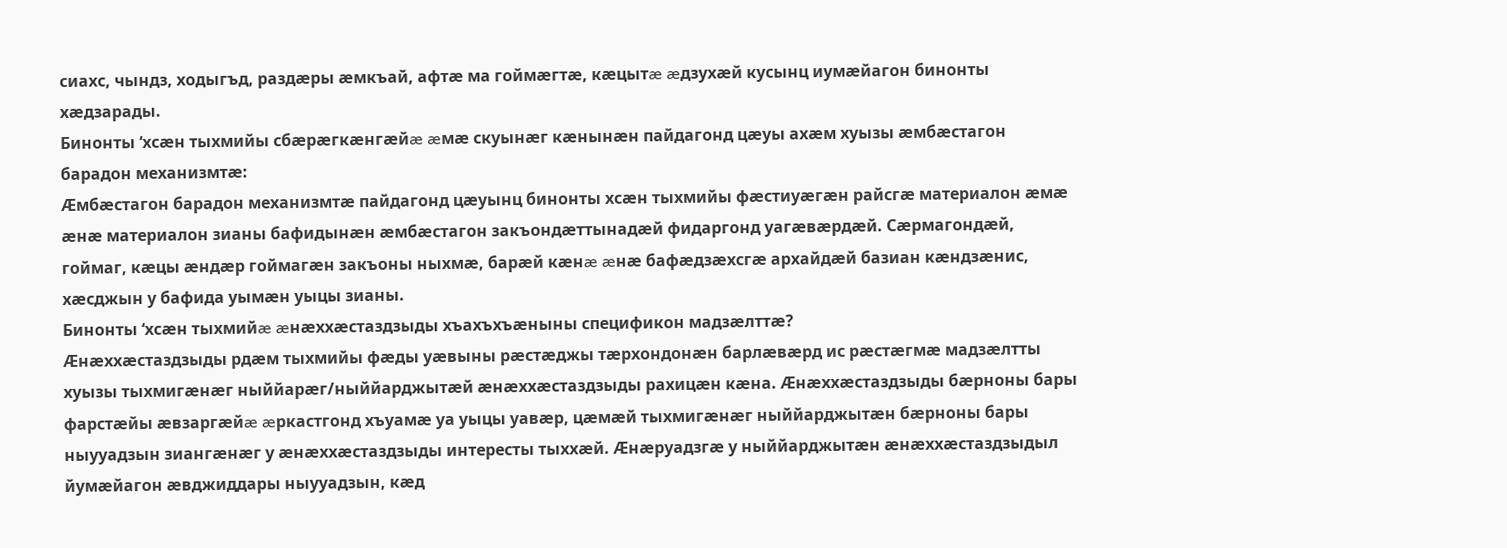сиахс, чындз, ходыгъд, раздæры æмкъай, афтæ ма гоймæгтæ, кæцытæ æдзухæй кусынц иумæйагон бинонты хæдзарады.
Бинонты ‘хсæн тыхмийы сбæрæгкæнгæйæ æмæ скуынæг кæнынæн пайдагонд цæуы ахæм хуызы æмбæстагон барадон механизмтæ:
Æмбæстагон барадон механизмтæ пайдагонд цæуынц бинонты хсæн тыхмийы фæстиуæгæн райсгæ материалон æмæ æнæ материалон зианы бафидынæн æмбæстагон закъондæттынадæй фидаргонд уагæвæрдæй. Сæрмагондæй, гоймаг, кæцы æндæр гоймагæн закъоны ныхмæ, барæй кæнæ æнæ бафæдзæхсгæ архайдæй базиан кæндзæнис, хæсджын у бафида уымæн уыцы зианы.
Бинонты ‘хсæн тыхмийæ æнæххæстаздзыды хъахъхъæныны спецификон мадзæлттæ?
Æнæххæстаздзыды рдæм тыхмийы фæды уæвыны рæстæджы тæрхондонæн барлæвæрд ис рæстæгмæ мадзæлтты хуызы тыхмигæнæг ныййарæг/ныййарджытæй æнæххæстаздзыды рахицæн кæна. Æнæххæстаздзыды бæрноны бары фарстæйы æвзаргæйæ æркастгонд хъуамæ уа уыцы уавæр, цæмæй тыхмигæнæг ныййарджытæн бæрноны бары ныууадзын зиангæнæг у æнæххæстаздзыды интересты тыххæй. Æнæруадзгæ у ныййарджытæн æнæххæстаздзыдыл йумæйагон æвджиддары ныууадзын, кæд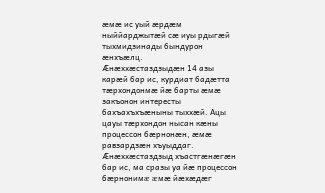æмæ ис уый æрдæм ныййарджытæй сæ иуы рдыгæй тыхмидзинады бындурон æнхъæлц.
Æнæххæстаздзыдæн 14 азы карæй бар ис, курдиат бадæтта тæрхондонмæ йæ барты æмæ закъонон интересты бахъахъхъæныны тыххæй. Ацы цауы тæрхондон нысан кæны процессон бæрнонæн, æмæ равзардзæн хъуыддаг. Æнæххæстаздзыд хъастгæнæгæн бар ис, ма сразы уа йæ процессон бæрнонимæ æмæ йæхæдæг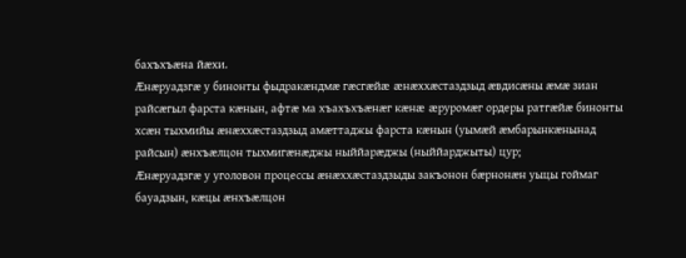бахъхъæна йæхи.
Æнæруадзгæ у бинонты фыдракæндмæ гæсгæйæ æнæххæстаздзыд æвдисæны æмæ зиан райсæгыл фарста кæнын, афтæ ма хъахъхъæнæг кæнæ æруромæг ордеры ратгæйæ бинонты хсæн тыхмийы æнæххæстаздзыд амæттаджы фарста кæнын (уымæй æмбарынкæнынад райсын) æнхъæлцон тыхмигæнæджы ныййарæджы (ныййарджыты) цур;
Æнæруадзгæ у уголовон процессы æнæххæстаздзыды закъонон бæрнонæн уыцы гоймаг бауадзын, кæцы æнхъæлцон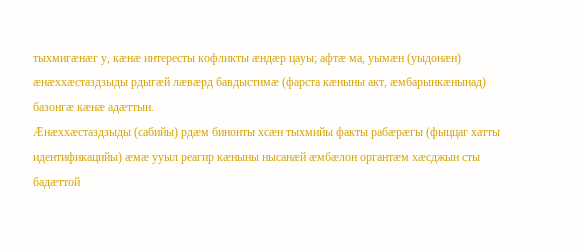тыхмигæнæг у, кæнæ интересты кофликты æндæр цауы; афтæ ма, уымæн (уыдонæн) æнæххæстаздзыды рдыгæй лæвæрд бавдыстимæ (фарста кæныны акт, æмбарынкæнынад) базонгæ кæнæ адæттын.
Æнæххæстаздзыды (сабийы) рдæм бинонты хсæн тыхмийы факты рабæрæгы (фыццаг хатты идентификацийы) æмæ ууыл реагир кæныны нысанæй æмбæлон органтæм хæсджын сты бадæттой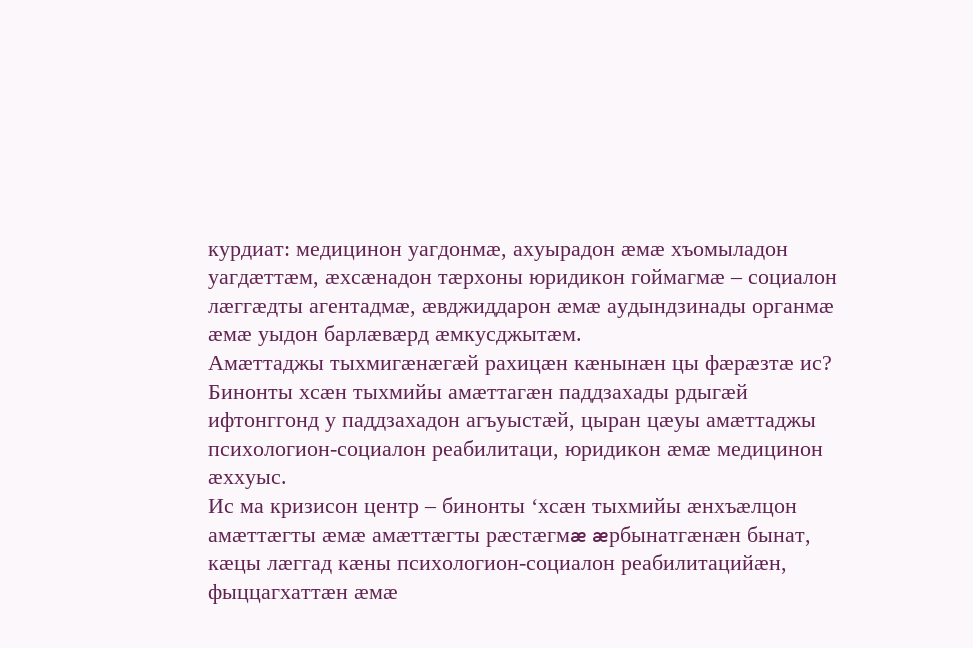курдиат: медицинон уагдонмæ, ахуырадон æмæ хъомыладон уагдæттæм, æхсæнадон тæрхоны юридикон гоймагмæ – социалон лæггæдты агентадмæ, æвджиддарон æмæ аудындзинады органмæ æмæ уыдон барлæвæрд æмкусджытæм.
Амæттаджы тыхмигæнæгæй рахицæн кæнынæн цы фæрæзтæ ис?
Бинонты хсæн тыхмийы амæттагæн паддзахады рдыгæй ифтонггонд у паддзахадон агъуыстæй, цыран цæуы амæттаджы психологион-социалон реабилитаци, юридикон æмæ медицинон æххуыс.
Ис ма кризисон центр – бинонты ‘хсæн тыхмийы æнхъæлцон амæттæгты æмæ амæттæгты рæстæгмæ æрбынатгæнæн бынат, кæцы лæггад кæны психологион-социалон реабилитацийæн, фыццагхаттæн æмæ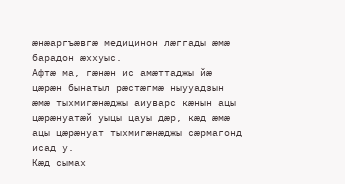æнæаргъæвгæ медицинон лæггады æмæ барадон æххуыс.
Афтæ ма, гæнæн ис амæттаджы йæ цæрæн бынатыл рæстæгмæ ныууадзын æмæ тыхмигæнæджы аиуварс кæнын ацы цæрæнуатæй уыцы цауы дæр, кæд æмæ ацы цæрæнуат тыхмигæнæджы сæрмагонд исад у.
Кæд сымах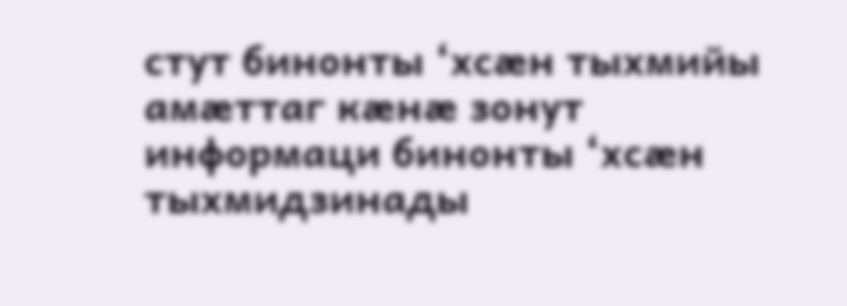стут бинонты ‘хсæн тыхмийы амæттаг кæнæ зонут информаци бинонты ‘хсæн тыхмидзинады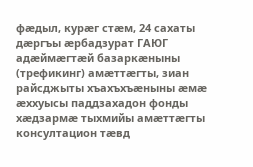фæдыл, курæг стæм, 24 сахаты дæргъы æрбадзурат ГАЮГ адæймæгтæй базаркæныны (трефикинг) амæттæгты, зиан райсджыты хъахъхъæныны æмæ æххуысы паддзахадон фонды хæдзармæ тыхмийы амæттæгты консултацион тæвд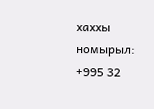хаххы номырыл: +995 32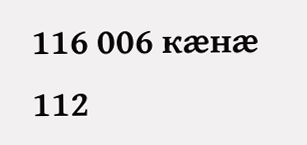116 006 кæнæ 112